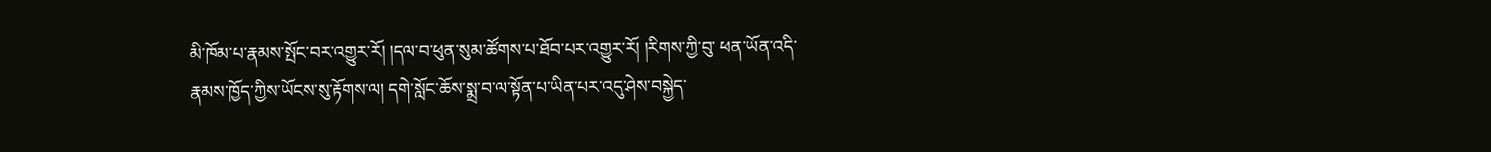མི་ཁོམ་པ་རྣམས་སྤོང་བར་འགྱུར་རོ། །དལ་བ་ཕུན་སུམ་ཚོགས་པ་ཐོབ་པར་འགྱུར་རོ། །རིགས་ཀྱི་བུ་ ཕན་ཡོན་འདི་རྣམས་ཁྱོད་ཀྱིས་ཡོངས་སུ་རྟོགས་ལ། དགེ་སློང་ཆོས་སྨྲ་བ་ལ་སྟོན་པ་ཡིན་པར་འདུ་ཤེས་བསྐྱེད་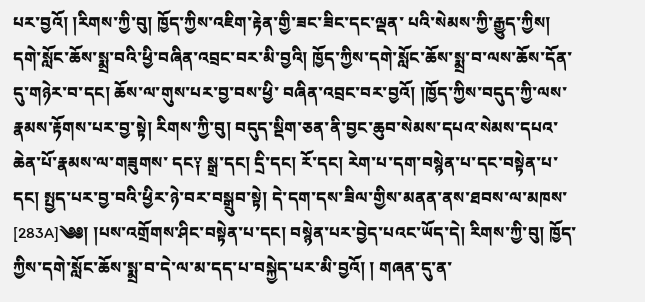པར་བྱའོ། །རིགས་ཀྱི་བུ། ཁྱོད་ཀྱིས་འཇིག་རྟེན་གྱི་ཟང་ཟིང་དང་ལྡན་ པའི་སེམས་ཀྱི་རྒྱུད་ཀྱིས། དགེ་སློང་ཆོས་སྨྲ་བའི་ཕྱི་བཞིན་འབྲང་བར་མི་བྱའི། ཁྱོད་ཀྱིས་དགེ་སློང་ཆོས་སྨྲ་བ་ལས་ཆོས་དོན་དུ་གཉེར་བ་དང། ཆོས་ལ་གུས་པར་བྱ་བས་ཕྱི་ བཞིན་འབྲང་བར་བྱའོ། །ཁྱོད་ཀྱིས་བདུད་ཀྱི་ལས་རྣམས་རྟོགས་པར་བྱ་སྟེ། རིགས་ཀྱི་བུ། བདུད་སྡིག་ཅན་ནི་བྱང་ཆུབ་སེམས་དཔའ་སེམས་དཔའ་ཆེན་པོ་རྣམས་ལ་གཟུགས་ དང༑ སྒྲ་དང། དྲི་དང། རོ་དང། རེག་པ་དག་བསྙེན་པ་དང་བསྟེན་པ་དང། སྤྱད་པར་བྱ་བའི་ཕྱིར་ཉེ་བར་བསྒྲུབ་སྟེ། དེ་དག་དས་ཟིལ་གྱིས་མནན་ནས་ཐབས་ལ་མཁས་ [283A]༄༅། །པས་འགྲོགས་ཤིང་བསྟེན་པ་དང། བསྙེན་པར་བྱེད་པའང་ཡོད་དེ། རིགས་ཀྱི་བུ། ཁྱོད་ཀྱིས་དགེ་སློང་ཆོས་སྨྲ་བ་དེ་ལ་མ་དད་པ་བསྐྱེད་པར་མི་བྱའོ། ། གཞན་དུ་ན་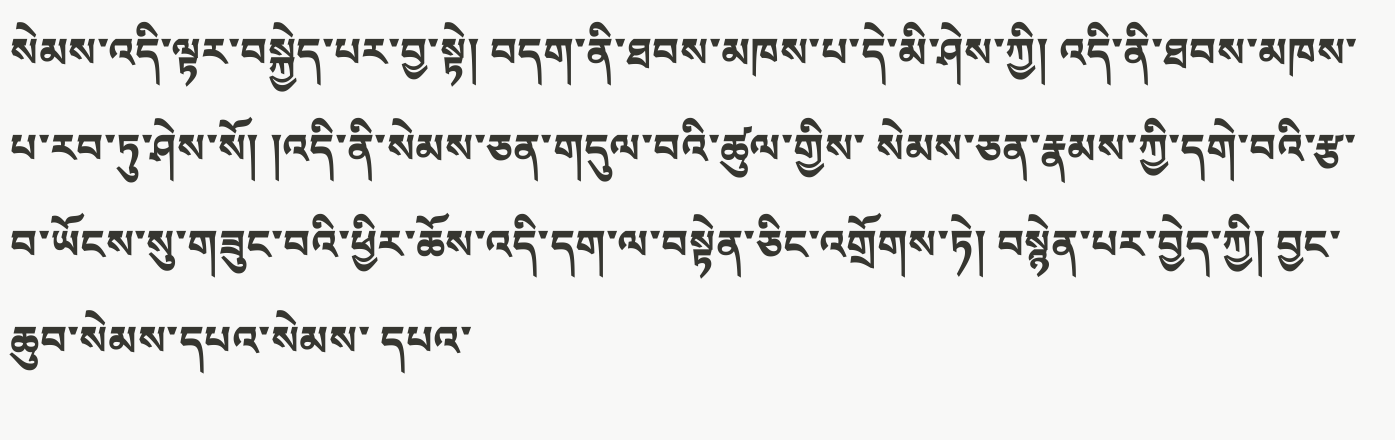སེམས་འདི་ལྟར་བསྐྱེད་པར་བྱ་སྟེ། བདག་ནི་ཐབས་མཁས་པ་དེ་མི་ཤེས་ཀྱི། འདི་ནི་ཐབས་མཁས་པ་རབ་ཏུ་ཤེས་སོ། །འདི་ནི་སེམས་ཅན་གདུལ་བའི་ཚུལ་གྱིས་ སེམས་ཅན་རྣམས་ཀྱི་དགེ་བའི་རྩ་བ་ཡོངས་སུ་གཟུང་བའི་ཕྱིར་ཆོས་འདི་དག་ལ་བསྟེན་ཅིང་འགྲོགས་ཏེ། བསྙེན་པར་བྱེད་ཀྱི། བྱང་ཆུབ་སེམས་དཔའ་སེམས་ དཔའ་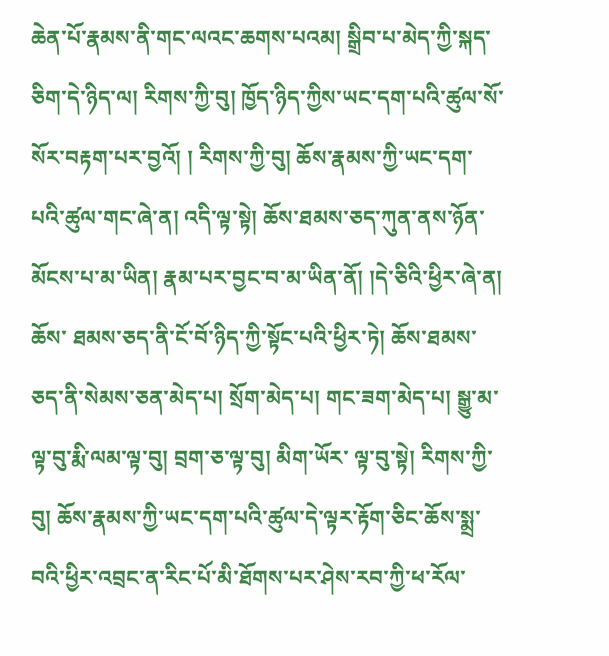ཆེན་པོ་རྣམས་ནི་གང་ལའང་ཆགས་པའམ། སྒྲིབ་པ་མེད་ཀྱི་སྐད་ཅིག་དེ་ཉིད་ལ། རིགས་ཀྱི་བུ། ཁྱོད་ཉིད་ཀྱིས་ཡང་དག་པའི་ཚུལ་སོ་སོར་བརྟག་པར་བྱའོ། ། རིགས་ཀྱི་བུ། ཆོས་རྣམས་ཀྱི་ཡང་དག་པའི་ཚུལ་གང་ཞེ་ན། འདི་ལྟ་སྟེ། ཆོས་ཐམས་ཅད་ཀུན་ནས་ཉོན་མོངས་པ་མ་ཡིན། རྣམ་པར་བྱང་བ་མ་ཡིན་ནོ། །དེ་ཅིའི་ཕྱིར་ཞེ་ན། ཆོས་ ཐམས་ཅད་ནི་ངོ་བོ་ཉིད་ཀྱི་སྟོང་པའི་ཕྱིར་ཏེ། ཆོས་ཐམས་ཅད་ནི་སེམས་ཅན་མེད་པ། སྲོག་མེད་པ། གང་ཟག་མེད་པ། སྒྱུ་མ་ལྟ་བུ་རྨི་ལམ་ལྟ་བུ། བྲག་ཅ་ལྟ་བུ། མིག་ཡོར་ ལྟ་བུ་སྟེ། རིགས་ཀྱི་བུ། ཆོས་རྣམས་ཀྱི་ཡང་དག་པའི་ཚུལ་དེ་ལྟར་རྟོག་ཅིང་ཆོས་སྨྲ་བའི་ཕྱིར་འབྲང་ན་རིང་པོ་མི་ཐོགས་པར་ཤེས་རབ་ཀྱི་ཕ་རོལ་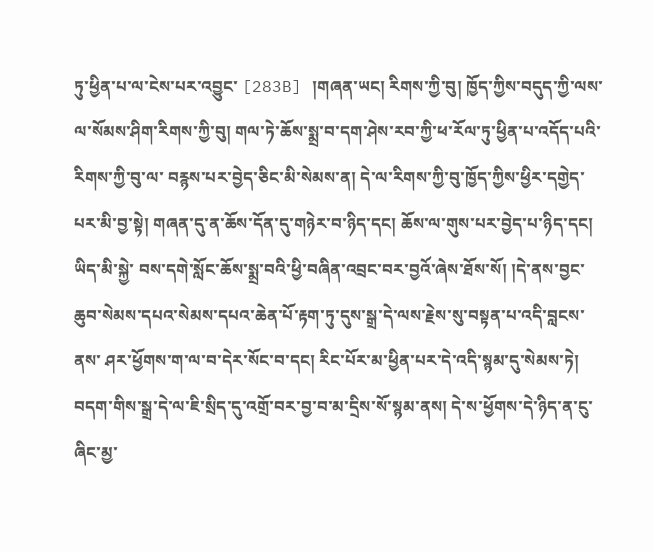ཏུ་ཕྱིན་པ་ལ་ངེས་པར་འབྱུང་ [283B] །གཞན་ཡང། རིགས་ཀྱི་བུ། ཁྱོད་ཀྱིས་བདུད་ཀྱི་ལས་ལ་སོམས་ཤིག་རིགས་ཀྱི་བུ། གལ་ཏེ་ཆོས་སྨྲ་བ་དག་ཤེས་རབ་ཀྱི་ཕ་རོལ་ཏུ་ཕྱིན་པ་འདོད་པའི་རིགས་ཀྱི་བུ་ལ་ བརྙས་པར་བྱེད་ཅིང་མི་སེམས་ན། དེ་ལ་རིགས་ཀྱི་བུ་ཁྱོད་ཀྱིས་ཕྱིར་དགྱེད་པར་མི་བྱ་སྟེ། གཞན་དུ་ན་ཆོས་དོན་དུ་གཉེར་བ་ཉིད་དང། ཆོས་ལ་གུས་པར་བྱེད་པ་ཉིད་དང། ཡིད་མི་སྐྱེ་ བས་དགེ་སློང་ཆོས་སྨྲ་བའི་ཕྱི་བཞིན་འབྲང་བར་བྱའོ་ཞེས་ཐོས་སོ། །དེ་ནས་བྱང་ཆུབ་སེམས་དཔའ་སེམས་དཔའ་ཆེན་པོ་རྟག་ཏུ་དུས་སྒྲ་དེ་ལས་རྗེས་སུ་བསྟན་པ་འདི་བླངས་ནས་ ཤར་ཕྱོགས་ག་ལ་བ་དེར་སོང་བ་དང། རིང་པོར་མ་ཕྱིན་པར་དེ་འདི་སྙམ་དུ་སེམས་ཏེ། བདག་གིས་སྒྲ་དེ་ལ་ཇི་སྲིད་དུ་འགྲོ་བར་བྱ་བ་མ་དྲིས་སོ་སྙམ་ནས། དེ་ས་ཕྱོགས་དེ་ཉིད་ན་ངུ་ ཞིང་མྱ་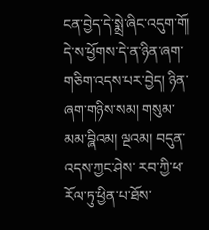ངན་བྱེད་དེ་སྨྲེ་ཞིང་འདུག་གོ། དེ་ས་ཕྱོགས་དེ་ན་ཉིན་ཞག་གཅིག་འདས་པར་བྱེད། ཉིན་ཞག་གཉིས་སམ། གསུམ་མམ་བྮིའམ། ལྔའམ། བདུན་འདས་ཀྱང་ཤེས་ རབ་ཀྱི་ཕ་རོལ་ཏུ་ཕྱིན་པ་ཐོས་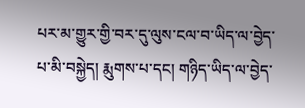པར་མ་གྱུར་གྱི་བར་དུ་ལུས་ངལ་བ་ཡིད་ལ་བྱེད་པ་མི་བསྐྱེད། རྨུགས་པ་དང། གཉིད་ཡིད་ལ་བྱེད་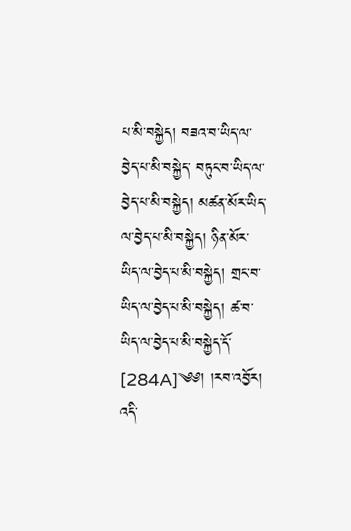པ་མི་བསྐྱེད། བཟའ་བ་ཡིད་ལ་བྱེད་པ་མི་བསྐྱེད་ བཏུང་བ་ཡིད་ལ་བྱེད་པ་མི་བསྐྱེད། མཚན་མོར་ཡིད་ལ་བྱེད་པ་མི་བསྐྱེད། ཉིན་མོར་ཡིད་ལ་བྱེད་པ་མི་བསྐྱེད། གྲང་བ་ཡིད་ལ་བྱེད་པ་མི་བསྐྱེད། ཚ་བ་ཡིད་ལ་བྱེད་པ་མི་བསྐྱེད་དོ་ [284A]༄༅། །རབ་འབྱོར། འདི་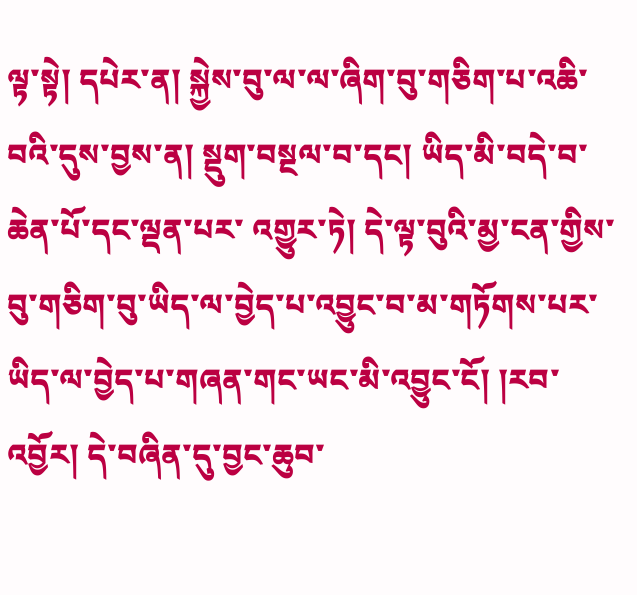ལྟ་སྟེ། དཔེར་ན། སྐྱེས་བུ་ལ་ལ་ཞིག་བུ་གཅིག་པ་འཆི་བའི་དུས་བྱས་ན། སྡུག་བསྔལ་བ་དང། ཡིད་མི་བདེ་བ་ཆེན་པོ་དང་ལྡན་པར་ འགྱུར་ཏེ། དེ་ལྟ་བུའི་མྱ་ངན་གྱིས་བུ་གཅིག་བུ་ཡིད་ལ་བྱེད་པ་འབྱུང་བ་མ་གཏོགས་པར་ཡིད་ལ་བྱེད་པ་གཞན་གང་ཡང་མི་འབྱུང་ངོ། །རབ་འབྱོར། དེ་བཞིན་དུ་བྱང་ཆུབ་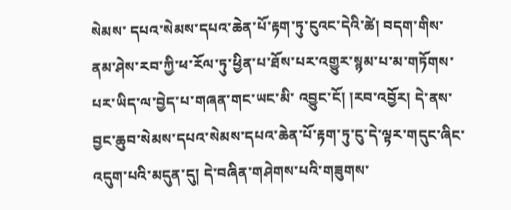སེམས་ དཔའ་སེམས་དཔའ་ཆེན་པོ་རྟག་ཏུ་ངུའང་དེའི་ཚེ། བདག་གིས་ནམ་ཤེས་རབ་ཀྱི་ཕ་རོལ་ཏུ་ཕྱིན་པ་ཐོས་པར་འགྱུར་སྙམ་པ་མ་གཏོགས་པར་ཡིད་ལ་བྱེད་པ་གཞན་གང་ཡང་མི་ འབྱུང་ངོ། །རབ་འབྱོར། དེ་ནས་བྱང་ཆུབ་སེམས་དཔའ་སེམས་དཔའ་ཆེན་པོ་རྟག་ཏུ་ངུ་དེ་ལྟར་གདུང་ཞིང་འདུག་པའི་མདུན་དུ། དེ་བཞིན་གཤེགས་པའི་གཟུགས་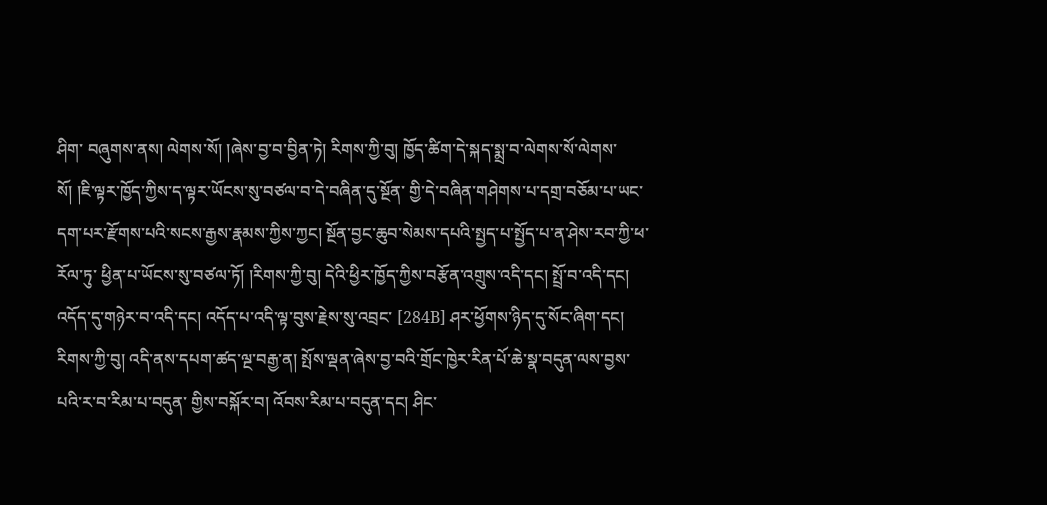ཤིག་ བཞུགས་ནས། ལེགས་སོ། །ཞེས་བྱ་བ་བྱིན་ཏེ། རིགས་ཀྱི་བུ། ཁྱོད་ཚིག་དེ་སྐད་སྨྲ་བ་ལེགས་སོ་ལེགས་སོ། །ཇི་ལྟར་ཁྱོད་ཀྱིས་ད་ལྟར་ཡོངས་སུ་བཙལ་བ་དེ་བཞིན་དུ་སྔོན་ གྱི་དེ་བཞིན་གཤེགས་པ་དགྲ་བཅོམ་པ་ཡང་དག་པར་རྫོགས་པའི་སངས་རྒྱས་རྣམས་ཀྱིས་ཀྱང། སྔོན་བྱང་ཆུབ་སེམས་དཔའི་སྤྱད་པ་སྤྱོད་པ་ན་ཤེས་རབ་ཀྱི་ཕ་རོལ་ཏུ་ ཕྱིན་པ་ཡོངས་སུ་བཙལ་ཏོ། །རིགས་ཀྱི་བུ། དེའི་ཕྱིར་ཁྱོད་ཀྱིས་བརྩོན་འགྲུས་འདི་དང། སྤྲོ་བ་འདི་དང། འདོད་དུ་གཉེར་བ་འདི་དང། འདོད་པ་འདི་ལྟ་བུས་རྗེས་སུ་འབྲང་ [284B] ཤར་ཕྱོགས་ཉིད་དུ་སོང་ཞིག་དང། རིགས་ཀྱི་བུ། འདི་ནས་དཔག་ཚད་ལྔ་བརྒྱ་ན། སྤོས་ལྡན་ཞེས་བྱ་བའི་གྲོང་ཁྱེར་རིན་པོ་ཆེ་སྣ་བདུན་ལས་བྱས་པའི་ར་བ་རིམ་པ་བདུན་ གྱིས་བསྐོར་བ། འོབས་རིམ་པ་བདུན་དང། ཤིང་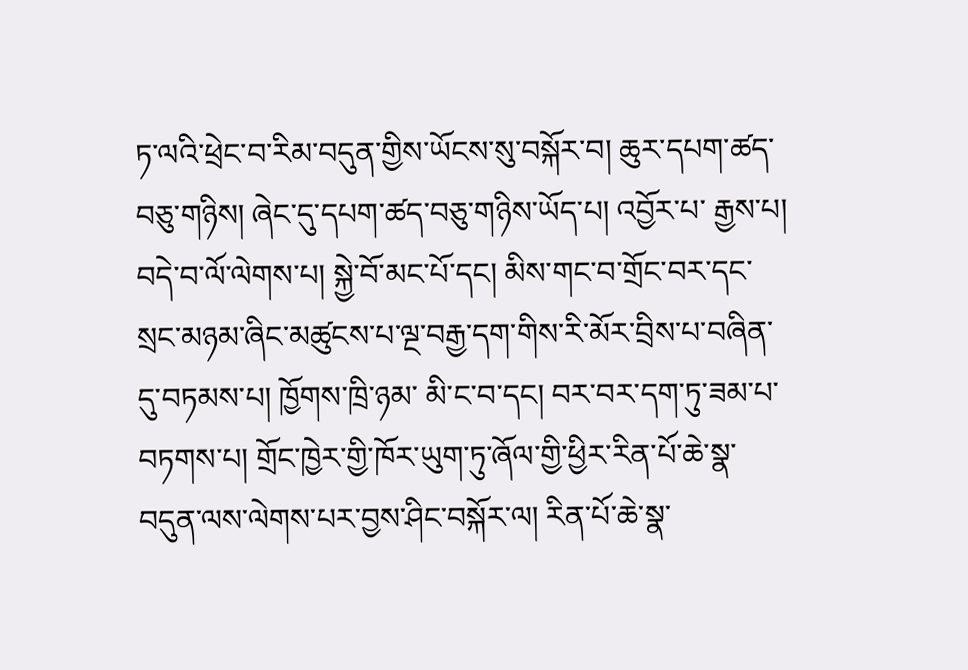ཏ་ལའི་ཕྲེང་བ་རིམ་བདུན་གྱིས་ཡོངས་སུ་བསྐོར་བ། ཆུར་དཔག་ཚད་བཅུ་གཉིས། ཞེང་དུ་དཔག་ཚད་བཅུ་གཉིས་ཡོད་པ། འབྱོར་པ་ རྒྱས་པ། བདེ་བ་ལོ་ལེགས་པ། སྐྱེ་བོ་མང་པོ་དང། མིས་གང་བ་གྲོང་བར་དང་སྲང་མཉམ་ཞིང་མཚུངས་པ་ལྔ་བརྒྱ་དག་གིས་རི་མོར་བྲིས་པ་བཞིན་དུ་བཏམས་པ། ཁྱོགས་ཁྲི་ཉམ་ མི་ང་བ་དང། བར་བར་དག་ཏུ་ཟམ་པ་བཏགས་པ། གྲོང་ཁྱེར་གྱི་ཁོར་ཡུག་ཏུ་ཞོལ་གྱི་ཕྱིར་རིན་པོ་ཆེ་སྣ་བདུན་ལས་ལེགས་པར་བྱས་ཤིང་བསྐོར་ལ། རིན་པོ་ཆེ་སྣ་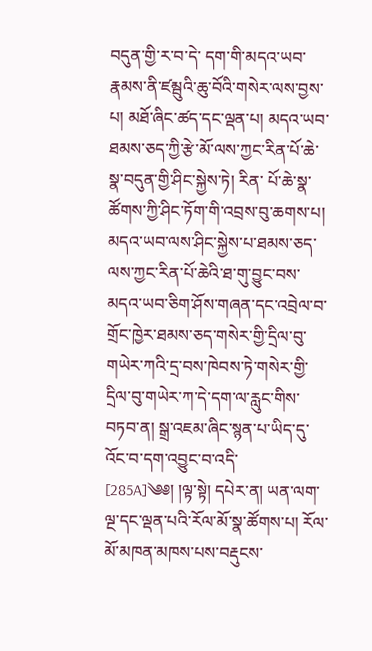བདུན་གྱི་ར་བ་དེ་ དག་གི་མདའ་ཡབ་རྣམས་ནི་ཛམྦུའི་ཆུ་བོའི་གསེར་ལས་བྱས་པ། མཐོ་ཞིང་ཚད་དང་ལྡན་པ། མདའ་ཡབ་ཐམས་ཅད་ཀྱི་རྩེ་མོ་ལས་ཀྱང་རིན་པོ་ཆེ་སྣ་བདུན་གྱི་ཤིང་སྐྱེས་ཏེ། རིན་ པོ་ཆེ་སྣ་ཚོགས་ཀྱི་ཤིང་ཏོག་གི་འབྲས་བུ་ཆགས་པ། མདའ་ཡབ་ལས་ཤིང་སྐྱེས་པ་ཐམས་ཅད་ལས་ཀྱང་རིན་པོ་ཆེའི་ཐ་གུ་བྱུང་བས་མདའ་ཡབ་ཅིག་ཤོས་གཞན་དང་འབྲེལ་བ་ གྲོང་ཁྱེར་ཐམས་ཅད་གསེར་གྱི་དྲིལ་བུ་གཡེར་ཀའི་དྲ་བས་ཁེབས་ཏེ་གསེར་གྱི་དྲིལ་བུ་གཡེར་ཀ་དེ་དག་ལ་རླུང་གིས་བཏབ་ན། སྒྲ་འཇམ་ཞིང་སྙན་པ་ཡིད་དུ་འོང་བ་དག་འབྱུང་བ་འདི་ [285A]༄༅། །ལྟ་སྟེ། དཔེར་ན། ཡན་ལག་ལྔ་དང་ལྡན་པའི་རོལ་མོ་སྣ་ཚོགས་པ། རོལ་མོ་མཁན་མཁས་པས་བརྡུངས་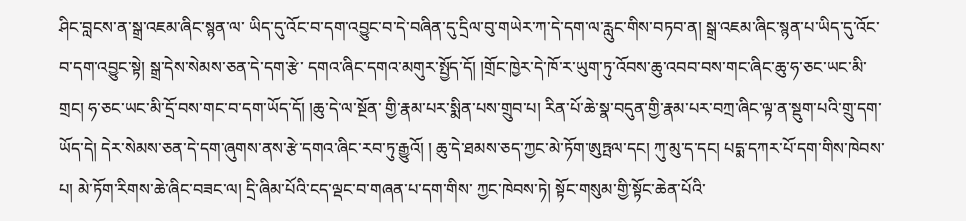ཤིང་བླངས་ན་སྒྲ་འཇམ་ཞིང་སྙན་ལ་ ཡིད་དུ་འོང་བ་དག་འབྱུང་བ་དེ་བཞིན་དུ་དྲིལ་བུ་གཡེར་ཀ་དེ་དག་ལ་རླུང་གིས་བཏབ་ན། སྒྲ་འཇམ་ཞིང་སྙན་པ་ཡིད་དུ་འོང་བ་དག་འབྱུང་སྟེ། སྒྲ་དེས་སེམས་ཅན་དེ་དག་རྩེ་ དགའ་ཞིང་དགའ་མགུར་སྤྱོད་དོ། །གྲོང་ཁྱེར་དེ་ཁོ་ར་ཡུག་ཏུ་འོབས་ཆུ་འབབ་བས་གང་ཞིང་ཆུ་ཧ་ཅང་ཡང་མི་གྲང། ཧ་ཅང་ཡང་མི་དྲོ་བས་གང་བ་དག་ཡོད་དོ། །ཆུ་དེ་ལ་སྔོན་ གྱི་རྣམ་པར་སྨིན་པས་གྲུབ་པ། རིན་པོ་ཆེ་སྣ་བདུན་གྱི་རྣམ་པར་བཀྲ་ཞིང་ལྟ་ན་སྡུག་པའི་གྲུ་དག་ཡོད་དེ། དེར་སེམས་ཅན་དེ་དག་ཞུགས་ནས་རྩེ་དགའ་ཞིང་རབ་ཏུ་རྒྱུའོ། ། ཆུ་དེ་ཐམས་ཅད་ཀྱང་མེ་ཏོག་ཨུཏྤལ་དང། ཀུ་མུ་ད་དང། པདྨ་དཀར་པོ་དག་གིས་ཁེབས་པ། མེ་ཏོག་རིགས་ཆེ་ཞིང་བཟང་ལ། དྲི་ཞིམ་པོའི་ངད་ལྡང་བ་གཞན་པ་དག་གིས་ ཀྱང་ཁེབས་ཏེ། སྟོང་གསུམ་གྱི་སྟོང་ཆེན་པོའི་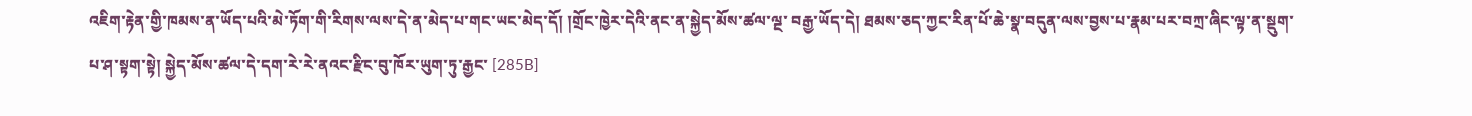འཇིག་རྟེན་གྱི་ཁམས་ན་ཡོད་པའི་མེ་ཏོག་གི་རིགས་ལས་དེ་ན་མེད་པ་གང་ཡང་མེད་དོ། །གྲོང་ཁྱེར་དེའི་ནང་ན་སྐྱེད་མོས་ཚལ་ལྔ་ བརྒྱ་ཡོད་དེ། ཐམས་ཅད་ཀྱང་རིན་པོ་ཆེ་སྣ་བདུན་ལས་བྱས་པ་རྣམ་པར་བཀྲ་ཞིང་ལྟ་ན་སྡུག་པ་ཤ་སྟག་སྟེ། སྐྱེད་མོས་ཚལ་དེ་དག་རེ་རེ་ནའང་རྫིང་བུ་ཁོར་ཡུག་ཏུ་རྒྱང་ [285B]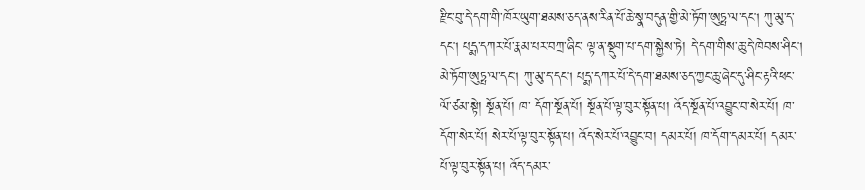རྫིང་བུ་དེ་དག་གི་ཁོར་ཡུག་ཐམས་ཅད་ནས་རིན་པོ་ཆེ་སྣ་བདུན་གྱི་མེ་ཏོག་ཨུཏྤ་ལ་དང། ཀུ་མུ་ད་དང། པདྨ་དཀར་པོ་རྣམ་པར་བཀྲ་ཞིང་ ལྟ་ན་སྡུག་པ་དག་སྐྱེས་ཏེ། དེ་དག་གིས་ཆུ་དེ་ཁེབས་ཤིང། མེ་ཏོག་ཨུཏྤ་ལ་དང། ཀུ་མུ་ད་དང། པདྨ་དཀར་པོ་དེ་དག་ཐམས་ཅད་ཀྱང་ཆུ་ཞེང་དུ་ཤིང་རྟའི་ཕང་ལོ་ཙམ་སྟེ། སྔོན་པོ། ཁ་ དོག་སྔོན་པོ། སྔོན་པོ་ལྟ་བུར་སྟོན་པ། འོད་སྔོན་པོ་འབྱུང་བ་སེར་པོ། ཁ་དོག་སེར་པོ། སེར་པོ་ལྟ་བུར་སྟོན་པ། འོད་སེར་པོ་འབྱུང་བ། དམར་པོ། ཁ་དོག་དམར་པོ། དམར་ པོ་ལྟ་བུར་སྟོན་པ། འོད་དམར་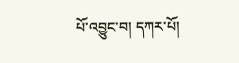པོ་འབྱུང་བ། དཀར་པོ།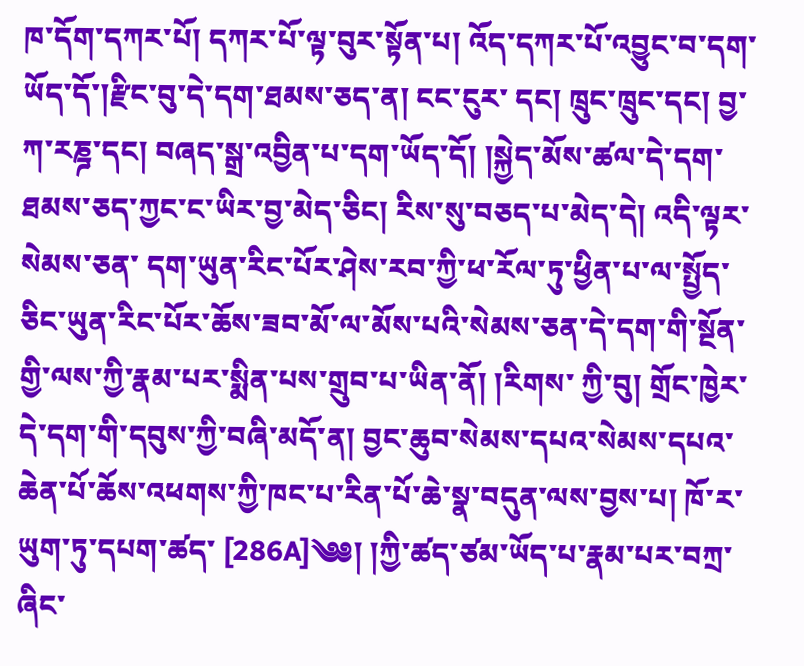ཁ་དོག་དཀར་པོ། དཀར་པོ་ལྟ་བུར་སྟོན་པ། འོད་དཀར་པོ་འབྱུང་བ་དག་ཡོད་དོ་།རྫིང་བུ་དེ་དག་ཐམས་ཅད་ན། ངང་ངུར་ དང། ཁྲུང་ཁྲུང་དང། བྱ་ཀ་རཎྜ་དང། བཞད་སྒྲ་འབྱིན་པ་དག་ཡོད་དོ། །སྐྱེད་མོས་ཚལ་དེ་དག་ཐམས་ཅད་ཀྱང་ང་ཡིར་བྱ་མེད་ཅིང། རིས་སུ་བཅད་པ་མེད་དེ། འདི་ལྟར་སེམས་ཅན་ དག་ཡུན་རིང་པོར་ཤེས་རབ་ཀྱི་ཕ་རོལ་ཏུ་ཕྱིན་པ་ལ་སྤྱོད་ཅིང་ཡུན་རིང་པོར་ཆོས་ཟབ་མོ་ལ་མོས་པའི་སེམས་ཅན་དེ་དག་གི་སྔོན་གྱི་ལས་ཀྱི་རྣམ་པར་སྨིན་པས་གྲུབ་པ་ཡིན་ནོ། །རིགས་ ཀྱི་བུ། གྲོང་ཁྱེར་དེ་དག་གི་དབུས་ཀྱི་བཞི་མདོ་ན། བྱང་ཆུབ་སེམས་དཔའ་སེམས་དཔའ་ཆེན་པོ་ཆོས་འཕགས་ཀྱི་ཁང་པ་རིན་པོ་ཆེ་སྣ་བདུན་ལས་བྱས་པ། ཁོ་ར་ཡུག་ཏུ་དཔག་ཚད་ [286A]༄༅། །ཀྱི་ཚད་ཙམ་ཡོད་པ་རྣམ་པར་བཀྲ་ཞིང་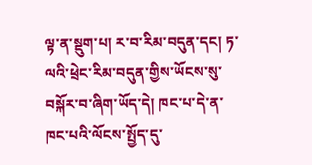ལྟ་ན་སྡུག་པ། ར་བ་རིམ་བདུན་དང། ཏ་ལའི་ཕྲེང་རིམ་བདུན་གྱིས་ཡོངས་སུ་བསྐོར་བ་ཞིག་ཡོད་དེ། ཁང་པ་དེ་ན་ ཁང་པའི་ལོངས་སྤྱོད་དུ་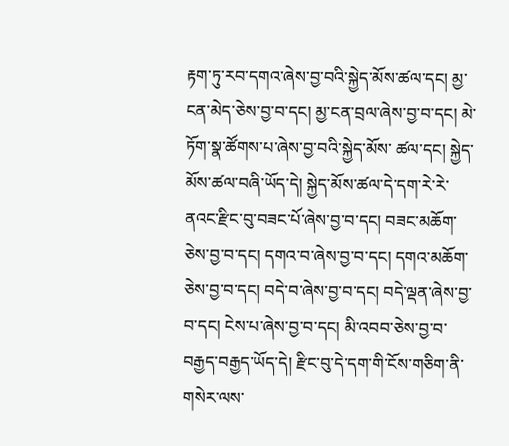རྟག་ཏུ་རབ་དགའ་ཞེས་བྱ་བའི་སྐྱེད་མོས་ཚལ་དང། མྱ་ངན་མེད་ཅེས་བྱ་བ་དང། མྱ་ངན་བྲལ་ཞེས་བྱ་བ་དང། མེ་ཏོག་སྣ་ཚོགས་པ་ཞེས་བྱ་བའི་སྐྱེད་མོས་ ཚལ་དང། སྐྱེད་མོས་ཚལ་བཞི་ཡོད་དེ། སྐྱེད་མོས་ཚལ་དེ་དག་རེ་རེ་ནའང་རྫིང་བུ་བཟང་པོ་ཞེས་བྱ་བ་དང། བཟང་མཆོག་ཅེས་བྱ་བ་དང། དགའ་བ་ཞེས་བྱ་བ་དང། དགའ་མཆོག་ ཅེས་བྱ་བ་དང། བདེ་བ་ཞེས་བྱ་བ་དང། བདེ་ལྡན་ཞེས་བྱ་བ་དང། ངེས་པ་ཞེས་བྱ་བ་དང། མི་འབབ་ཅེས་བྱ་བ་བརྒྱད་བརྒྱད་ཡོད་དེ། རྫིང་བུ་དེ་དག་གི་ངོས་གཅིག་ནི་གསེར་ལས་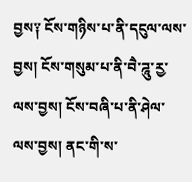བྱས༑ ངོས་གཉིས་པ་ནི་དངུལ་ལས་བྱས། ངོས་གསུམ་པ་ནི་བཻ་ཌཱུ་རྱ་ལས་བྱས། ངོས་བཞི་པ་ནི་ཤེལ་ལས་བྱས། ནང་གི་ས་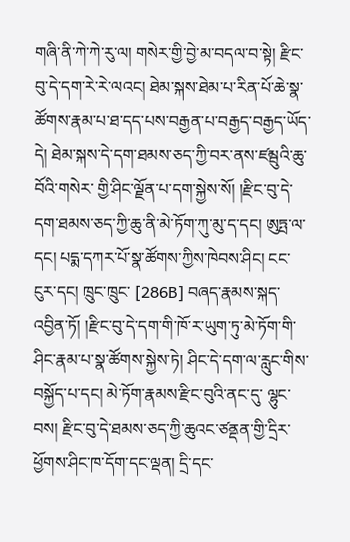གཞི་ནི་ཀེ་ཀེ་རུ་ལ། གསེར་གྱི་བྱེ་མ་བདལ་བ་སྟེ། རྫིང་ བུ་དེ་དག་རེ་རེ་ལའང། ཐེམ་སྐས་ཐེམ་པ་རིན་པོ་ཆེ་སྣ་ཚོགས་རྣམ་པ་ཐ་དད་པས་བརྒྱན་པ་བརྒྱད་བརྒྱད་ཡོད་དེ། ཐེམ་སྐས་དེ་དག་ཐམས་ཅད་ཀྱི་བར་ནས་ཛམྦུའི་ཆུ་བོའི་གསེར་ གྱི་ཤིང་ལྗོན་པ་དག་སྐྱེས་སོ། །རྫིང་བུ་དེ་དག་ཐམས་ཅད་ཀྱི་ཆུ་ནི་མེ་ཏོག་ཀུ་མུ་ད་དང། ཨུཏྤ་ལ་དང། པདྨ་དཀར་པོ་སྣ་ཚོགས་ཀྱིས་ཁེབས་ཤིང། ངང་ངུར་དང། ཁྲུང་ཁྲུང་ [286B] བཞད་རྣམས་སྐད་འབྱིན་ཏོ། །རྫིང་བུ་དེ་དག་གི་ཁོ་ར་ཡུག་ཏུ་མེ་ཏོག་གི་ཤིང་རྣམ་པ་སྣ་ཚོགས་སྐྱེས་ཏེ། ཤིང་དེ་དག་ལ་རླུང་གིས་བསྐྱོད་པ་དང། མེ་ཏོག་རྣམས་རྫིང་བུའི་ནང་དུ་ ལྷུང་བས། རྫིང་བུ་དེ་ཐམས་ཅད་ཀྱི་ཆུའང་ཙནྡན་གྱི་དྲིར་ཕྱོགས་ཤིང་ཁ་དོག་དང་ལྡན། དྲི་དང་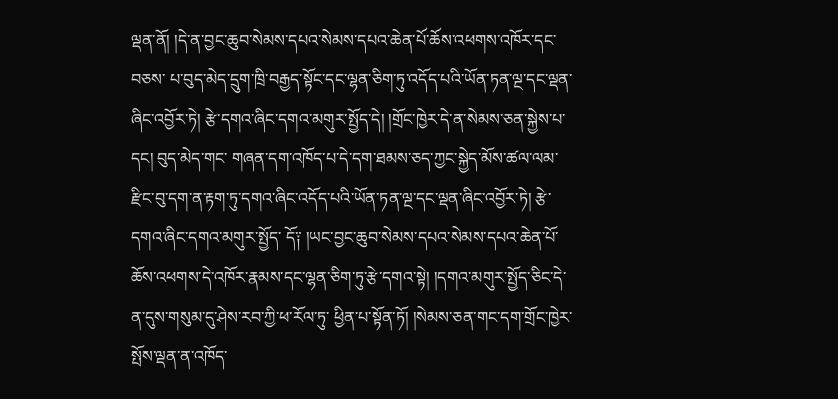ལྡན་ནོ། །དེ་ན་བྱང་ཆུབ་སེམས་དཔའ་སེམས་དཔའ་ཆེན་པོ་ཆོས་འཕགས་འཁོར་དང་བཅས་ པ་བུད་མེད་དྲུག་ཁྲི་བརྒྱད་སྟོང་དང་ལྷན་ཅིག་ཏུ་འདོད་པའི་ཡོན་ཏན་ལྔ་དང་ལྡན་ཞིང་འབྱོར་ཏེ། རྩེ་དགའ་ཞིང་དགའ་མགུར་སྤྱོད་དེ། །གྲོང་ཁྱེར་དེ་ན་སེམས་ཅན་སྐྱེས་པ་དང། བུད་མེད་གང་ གཞན་དག་འཁོད་པ་དེ་དག་ཐམས་ཅད་ཀྱང་སྐྱེད་མོས་ཚལ་ལམ་རྫིང་བུ་དག་ན་རྟག་ཏུ་དགའ་ཞིང་འདོད་པའི་ཡོན་ཏན་ལྔ་དང་ལྡན་ཞིང་འབྱོར་ཏེ། རྩེ་དགའ་ཞིང་དགའ་མགུར་སྤྱོད་ དོ༑ །ཡང་བྱང་ཆུབ་སེམས་དཔའ་སེམས་དཔའ་ཆེན་པོ་ཆོས་འཕགས་དེ་འཁོར་རྣམས་དང་ལྷན་ཅིག་ཏུ་རྩེ་དགའ་སྟེ། །དགའ་མགུར་སྤྱོད་ཅིང་དེ་ན་དུས་གསུམ་དུ་ཤེས་རབ་ཀྱི་ཕ་རོལ་ཏུ་ ཕྱིན་པ་སྟོན་ཏོ། །སེམས་ཅན་གང་དག་གྲོང་ཁྱེར་སྤོས་ལྡན་ན་འཁོད་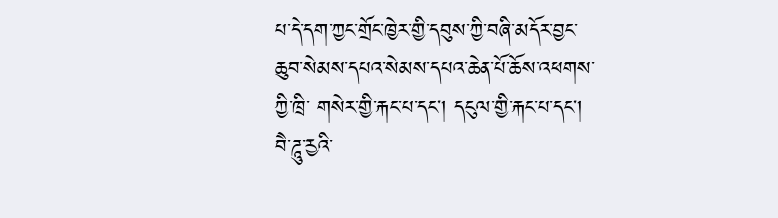པ་དེ་དག་ཀྱང་གྲོང་ཁྱེར་གྱི་དབུས་ཀྱི་བཞི་མདོར་བྱང་ཆུབ་སེམས་དཔའ་སེམས་དཔའ་ཆེན་པོ་ཆོས་འཕགས་ཀྱི་ཁྲི་ གསེར་གྱི་རྐང་པ་དང། དངུལ་གྱི་རྐང་པ་དང། བཻ་ཌཱུ་རྱའི་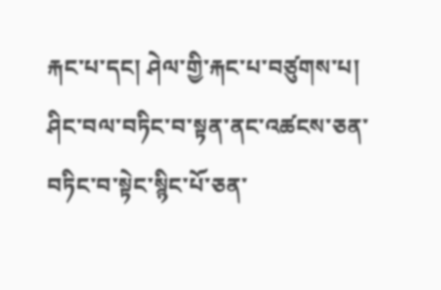རྐང་པ་དང། ཤེལ་གྱི་རྐང་པ་བཙུགས་པ། ཤིང་བལ་བཏིང་བ་སྟན་ནང་འཚངས་ཅན་བཏིང་བ་སྟེང་སྙིང་པོ་ཅན་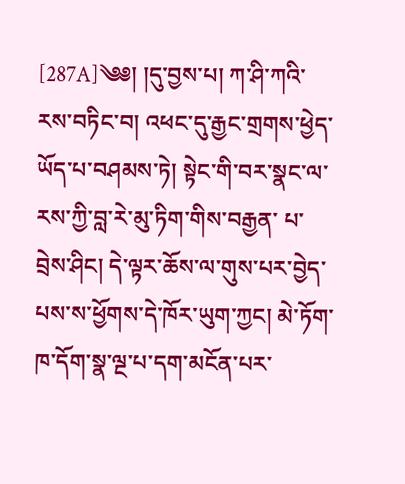[287A]༄༅། །དུ་བྱས་པ། ཀ་ཤི་ཀའི་རས་བཏིང་བ། འཕང་དུ་རྒྱང་གྲགས་ཕྱེད་ཡོད་པ་བཤམས་ཏེ། སྟེང་གི་བར་སྣང་ལ་རས་ཀྱི་བླ་རེ་མུ་ཏིག་གིས་བརྒྱན་ པ་བྲེས་ཤིང། དེ་ལྟར་ཆོས་ལ་གུས་པར་བྱེད་པས་ས་ཕྱོགས་དེ་ཁོར་ཡུག་ཀྱང། མེ་ཏོག་ཁ་དོག་སྣ་ལྔ་པ་དག་མངོན་པར་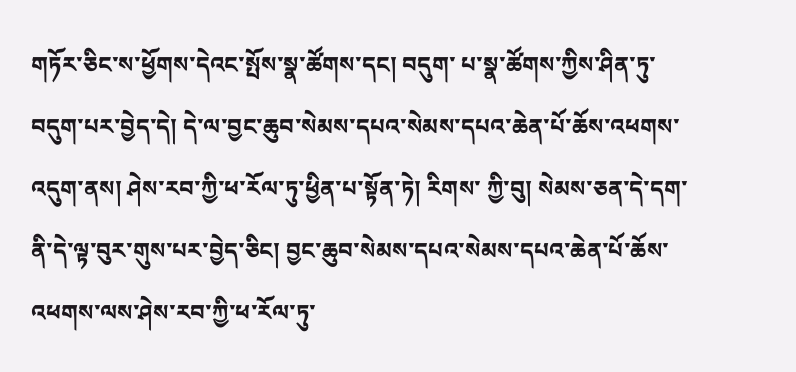གཏོར་ཅིང་ས་ཕྱོགས་དེའང་སྤོས་སྣ་ཚོགས་དང། བདུག་ པ་སྣ་ཚོགས་ཀྱིས་ཤིན་ཏུ་བདུག་པར་བྱེད་དེ། དེ་ལ་བྱང་ཆུབ་སེམས་དཔའ་སེམས་དཔའ་ཆེན་པོ་ཆོས་འཕགས་འདུག་ནས། ཤེས་རབ་ཀྱི་ཕ་རོལ་ཏུ་ཕྱིན་པ་སྟོན་ཏེ། རིགས་ ཀྱི་བུ། སེམས་ཅན་དེ་དག་ནི་དེ་ལྟ་བུར་གུས་པར་བྱེད་ཅིང། བྱང་ཆུབ་སེམས་དཔའ་སེམས་དཔའ་ཆེན་པོ་ཆོས་འཕགས་ལས་ཤེས་རབ་ཀྱི་ཕ་རོལ་ཏུ་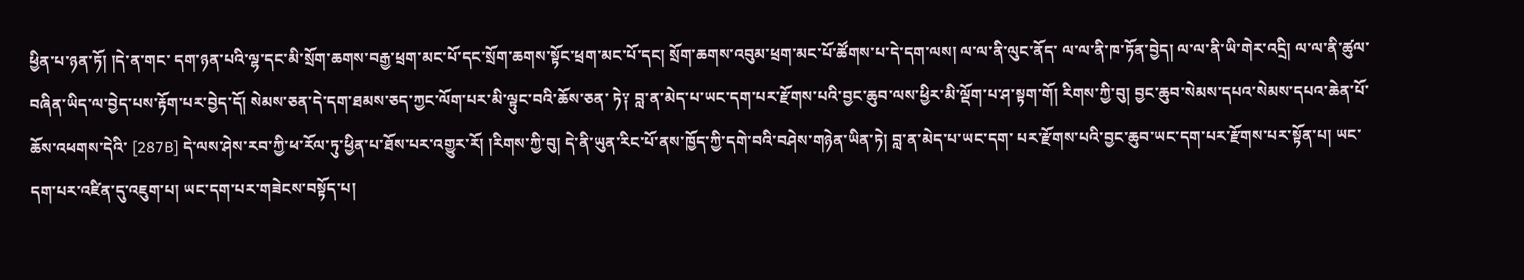ཕྱིན་པ་ཉན་ཏོ། །དེ་ན་གང་ དག་ཉན་པའི་ལྷ་དང་མི་སྲོག་ཆགས་བརྒྱ་ཕྲག་མང་པོ་དང་སྲོག་ཆགས་སྟོང་ཕྲག་མང་པོ་དང། སྲོག་ཆགས་འབུམ་ཕྲག་མང་པོ་ཚོགས་པ་དེ་དག་ལས། ལ་ལ་ནི་ལུང་ནོད་ ལ་ལ་ནི་ཁ་ཏོན་བྱེད། ལ་ལ་ནི་ཡི་གེར་འདྲི། ལ་ལ་ནི་ཚུལ་བཞིན་ཡིད་ལ་བྱེད་པས་རྟོག་པར་བྱེད་དོ། སེམས་ཅན་དེ་དག་ཐམས་ཅད་ཀྱང་ལོག་པར་མི་ལྟུང་བའི་ཆོས་ཅན་ ཏེ༑ བླ་ན་མེད་པ་ཡང་དག་པར་རྫོགས་པའི་བྱང་ཆུབ་ལས་ཕྱིར་མི་ལྡོག་པ་ཤ་སྟག་གོ། རིགས་ཀྱི་བུ། བྱང་ཆུབ་སེམས་དཔའ་སེམས་དཔའ་ཆེན་པོ་ཆོས་འཕགས་དེའི་ [287B] དེ་ལས་ཤེས་རབ་ཀྱི་ཕ་རོལ་ཏུ་ཕྱིན་པ་ཐོས་པར་འགྱུར་རོ། །རིགས་ཀྱི་བུ། དེ་ནི་ཡུན་རིང་པོ་ནས་ཁྱོད་ཀྱི་དགེ་བའི་བཤེས་གཉེན་ཡིན་ཏེ། བླ་ན་མེད་པ་ཡང་དག་ པར་རྫོགས་པའི་བྱང་ཆུབ་ཡང་དག་པར་རྫོགས་པར་སྟོན་པ། ཡང་དག་པར་འཛིན་དུ་འཇུག་པ། ཡང་དག་པར་གཟེངས་བསྟོད་པ།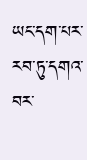ཡང་དག་པར་རབ་ཏུ་དགའ་བར་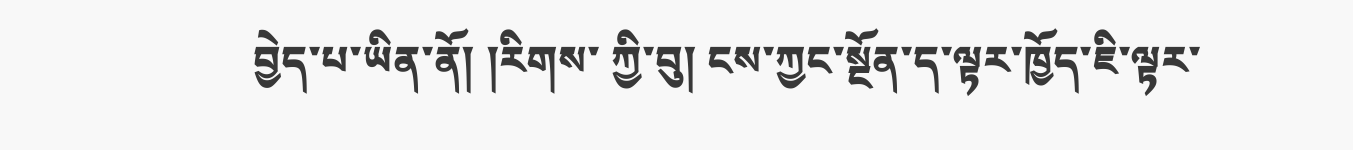བྱེད་པ་ཡིན་ནོ། །རིགས་ ཀྱི་བུ། ངས་ཀྱང་སྔོན་ད་ལྟར་ཁྱོད་ཇི་ལྟར་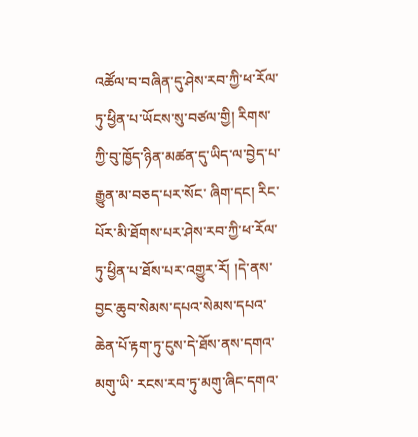འཚོལ་བ་བཞིན་དུ་ཤེས་རབ་ཀྱི་ཕ་རོལ་ཏུ་ཕྱིན་པ་ཡོངས་སུ་བཙལ་གྱི། རིགས་ཀྱི་བུ་ཁྱོད་ཉིན་མཚན་དུ་ཡིད་ལ་བྱེད་པ་རྒྱུན་མ་བཅད་པར་སོང་ ཞིག་དང། རིང་པོར་མི་ཐོགས་པར་ཤེས་རབ་ཀྱི་ཕ་རོལ་ཏུ་ཕྱིན་པ་ཐོས་པར་འགྱུར་རོ། །དེ་ནས་བྱང་ཆུབ་སེམས་དཔའ་སེམས་དཔའ་ཆེན་པོ་རྟག་ཏུ་ངུས་དེ་ཐོས་ནས་དགའ་མགུ་ཡི་ རངས་རབ་ཏུ་མགུ་ཞིང་དགའ་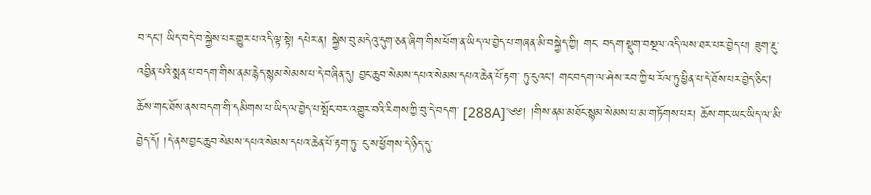བ་དང། ཡིད་བདེ་བ་སྐྱེས་པར་གྱུར་པ་འདི་ལྟ་སྟེ། དཔེར་ན། སྐྱེས་བུ་མདེའུ་དུག་ཅན་ཞིག་གིས་ཕོག་ན་ཡིད་ལ་བྱེད་པ་གཞན་མི་བསྐྱེད་ཀྱི། གང་ བདག་སྡུག་བསྔལ་འདི་ལས་ཐར་པར་བྱེད་པ། ཟུག་རྔུ་འབྱིན་པའི་སྨན་པ་བདག་གིས་ནམ་རྙེད་སྙམ་སེམས་པ་དེ་བཞིན་དུ། བྱང་ཆུབ་སེམས་དཔའ་སེམས་དཔའ་ཆེན་པོ་རྟག་ ཏུ་ངུའང། གང་བདག་ལ་ཤེས་རབ་ཀྱི་ཕ་རོལ་ཏུ་ཕྱིན་པ་དེ་ཐོས་པར་བྱེད་ཅིང། ཆོས་གང་ཐོས་ནས་བདག་གི་དམིགས་པ་ཡིད་ལ་བྱེད་པ་སྤོང་བར་འགྱུར་བའི་རིགས་ཀྱི་བུ་དེ་བདག་ [288A]༄༅། །གིས་ནམ་མཐོང་སྙམ་སེམས་པ་མ་གཏོགས་པར། ཆོས་གང་ཡང་ཡིད་ལ་མི་བྱེད་དོ། །དེ་ནས་བྱང་ཆུབ་སེམས་དཔའ་སེམས་དཔའ་ཆེན་པོ་རྟག་ཏུ་ ངུ་ས་ཕྱོགས་དེ་ཉིད་དུ་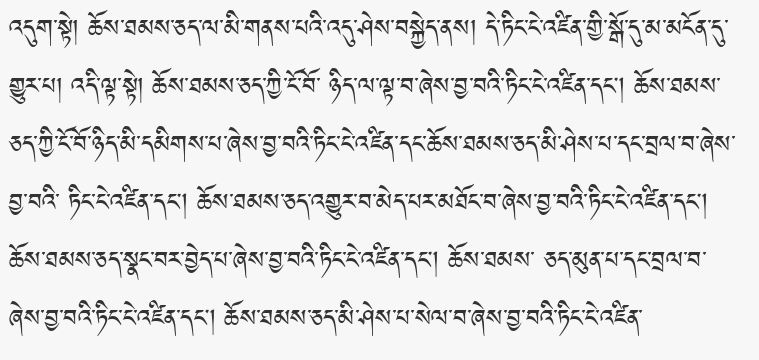འདུག་སྟེ། ཆོས་ཐམས་ཅད་ལ་མི་གནས་པའི་འདུ་ཤེས་བསྐྱེད་ནས། དེ་ཏིང་ངེ་འཛིན་གྱི་སྒོ་དུ་མ་མངོན་དུ་གྱུར་པ། འདི་ལྟ་སྟེ། ཆོས་ཐམས་ཅད་ཀྱི་ངོ་བོ་ ཉིད་ལ་ལྟ་བ་ཞེས་བྱ་བའི་ཏིང་ངེ་འཛིན་དང། ཆོས་ཐམས་ཅད་ཀྱི་ངོ་བོ་ཉིད་མི་དམིགས་པ་ཞེས་བྱ་བའི་ཏིང་ངེ་འཛིན་དང་ཆོས་ཐམས་ཅད་མི་ཤེས་པ་དང་བྲལ་བ་ཞེས་བྱ་བའི་ ཏིང་ངེ་འཛིན་དང། ཆོས་ཐམས་ཅད་འགྱུར་བ་མེད་པར་མཐོང་བ་ཞེས་བྱ་བའི་ཏིང་ངེ་འཛིན་དང། ཆོས་ཐམས་ཅད་སྣང་བར་བྱེད་པ་ཞེས་བྱ་བའི་ཏིང་ངེ་འཛིན་དང། ཆོས་ཐམས་ ཅད་མུན་པ་དང་བྲལ་བ་ཞེས་བྱ་བའི་ཏིང་ངེ་འཛིན་དང། ཆོས་ཐམས་ཅད་མི་ཤེས་པ་སེལ་བ་ཞེས་བྱ་བའི་ཏིང་ངེ་འཛིན་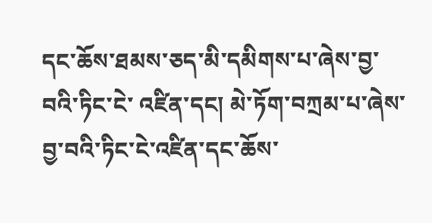དང་ཆོས་ཐམས་ཅད་མི་དམིགས་པ་ཞེས་བྱ་བའི་ཏིང་ངེ་ འཛིན་དང། མེ་ཏོག་བཀྲམ་པ་ཞེས་བྱ་བའི་ཏིང་ངེ་འཛིན་དང་ཆོས་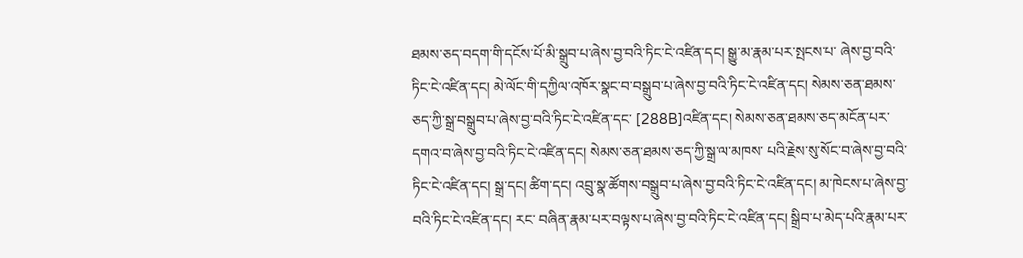ཐམས་ཅད་བདག་གི་དངོས་པོ་མི་སྒྲུབ་པ་ཞེས་བྱ་བའི་ཏིང་ངེ་འཛིན་དང། སྒྱུ་མ་རྣམ་པར་སྤངས་པ་ ཞེས་བྱ་བའི་ཏིང་ངེ་འཛིན་དང། མེ་ལོང་གི་དཀྱིལ་འཁོར་སྣང་བ་བསྒྲུབ་པ་ཞེས་བྱ་བའི་ཏིང་ངེ་འཛིན་དང། སེམས་ཅན་ཐམས་ཅད་ཀྱི་སྒྲ་བསྒྲུབ་པ་ཞེས་བྱ་བའི་ཏིང་ངེ་འཛིན་དང་ [288B]འཛིན་དང། སེམས་ཅན་ཐམས་ཅད་མངོན་པར་དགའ་བ་ཞེས་བྱ་བའི་ཏིང་ངེ་འཛིན་དང། སེམས་ཅན་ཐམས་ཅད་ཀྱི་སྒྲ་ལ་མཁས་ པའི་རྗེས་སུ་སོང་བ་ཞེས་བྱ་བའི་ཏིང་ངེ་འཛིན་དང། སྒྲ་དང། ཚིག་དང། འབྲུ་སྣ་ཚོགས་བསྒྲུབ་པ་ཞེས་བྱ་བའི་ཏིང་ངེ་འཛིན་དང། མ་ཁེངས་པ་ཞེས་བྱ་བའི་ཏིང་ངེ་འཛིན་དང། རང་ བཞིན་རྣམ་པར་བལྟས་པ་ཞེས་བྱ་བའི་ཏིང་ངེ་འཛིན་དང། སྒྲིབ་པ་མེད་པའི་རྣམ་པར་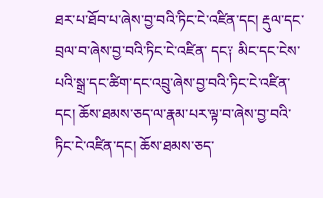ཐར་པ་ཐོབ་པ་ཞེས་བྱ་བའི་ཏིང་ངེ་འཛིན་དང། རྡུལ་དང་བྲལ་བ་ཞེས་བྱ་བའི་ཏིང་ངེ་འཛིན་ དང༑ མིང་དང་ངེས་པའི་སྒྲ་དང་ཚིག་དང་འབྲུ་ཞེས་བྱ་བའི་ཏིང་ངེ་འཛིན་དང། ཆོས་ཐམས་ཅད་ལ་རྣམ་པར་ལྟ་བ་ཞེས་བྱ་བའི་ཏིང་ངེ་འཛིན་དང། ཆོས་ཐམས་ཅད་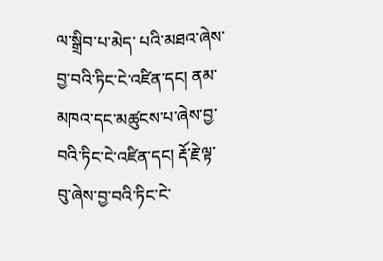ལ་སྒྲིབ་པ་མེད་ པའི་མཐའ་ཞེས་བྱ་བའི་ཏིང་ངེ་འཛིན་དང། ནམ་མཁའ་དང་མཚུངས་པ་ཞེས་བྱ་བའི་ཏིང་ངེ་འཛིན་དང། རྡོ་རྗེ་ལྟ་བུ་ཞེས་བྱ་བའི་ཏིང་ངེ་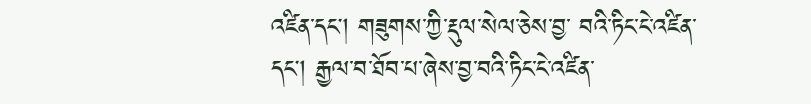འཛིན་དང། གཟུགས་ཀྱི་རྡུལ་སེལ་ཅེས་བྱ་ བའི་ཏིང་ངེ་འཛིན་དང། རྒྱལ་བ་ཐོབ་པ་ཞེས་བྱ་བའི་ཏིང་ངེ་འཛིན་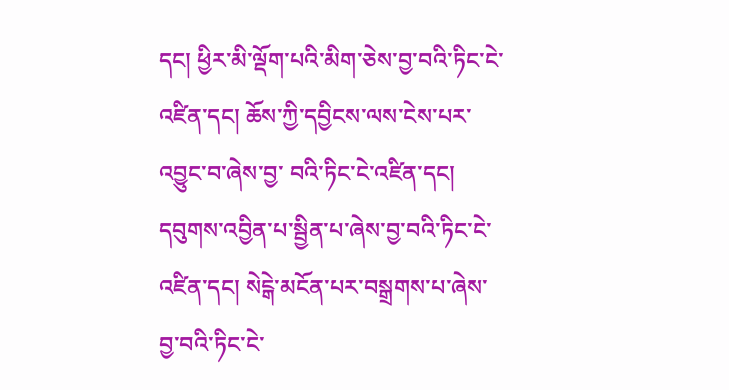དང། ཕྱིར་མི་ལྡོག་པའི་མིག་ཅེས་བྱ་བའི་ཏིང་ངེ་འཛིན་དང། ཆོས་ཀྱི་དབྱིངས་ལས་ངེས་པར་འབྱུང་བ་ཞེས་བྱ་ བའི་ཏིང་ངེ་འཛིན་དང། དབུགས་འབྱིན་པ་སྦྱིན་པ་ཞེས་བྱ་བའི་ཏིང་ངེ་འཛིན་དང། སེངྒེ་མངོན་པར་བསྒྲགས་པ་ཞེས་བྱ་བའི་ཏིང་ངེ་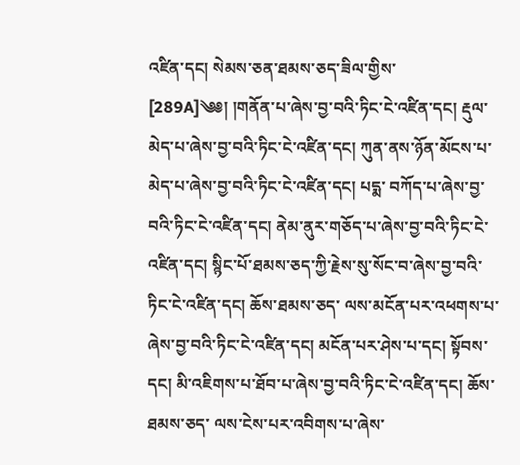འཛིན་དང། སེམས་ཅན་ཐམས་ཅད་ཟིལ་གྱིས་ [289A]༄༅། །གནོན་པ་ཞེས་བྱ་བའི་ཏིང་ངེ་འཛིན་དང། རྡུལ་མེད་པ་ཞེས་བྱ་བའི་ཏིང་ངེ་འཛིན་དང། ཀུན་ནས་ཉོན་མོངས་པ་མེད་པ་ཞེས་བྱ་བའི་ཏིང་ངེ་འཛིན་དང། པདྨ་ བཀོད་པ་ཞེས་བྱ་བའི་ཏིང་ངེ་འཛིན་དང། ནེམ་ནུར་གཅོད་པ་ཞེས་བྱ་བའི་ཏིང་ངེ་འཛིན་དང། སྙིང་པོ་ཐམས་ཅད་ཀྱི་རྗེས་སུ་སོང་བ་ཞེས་བྱ་བའི་ཏིང་ངེ་འཛིན་དང། ཆོས་ཐམས་ཅད་ ལས་མངོན་པར་འཕགས་པ་ཞེས་བྱ་བའི་ཏིང་ངེ་འཛིན་དང། མངོན་པར་ཤེས་པ་དང། སྟོབས་དང། མི་འཇིགས་པ་ཐོབ་པ་ཞེས་བྱ་བའི་ཏིང་ངེ་འཛིན་དང། ཆོས་ཐམས་ཅད་ ལས་ངེས་པར་འབིགས་པ་ཞེས་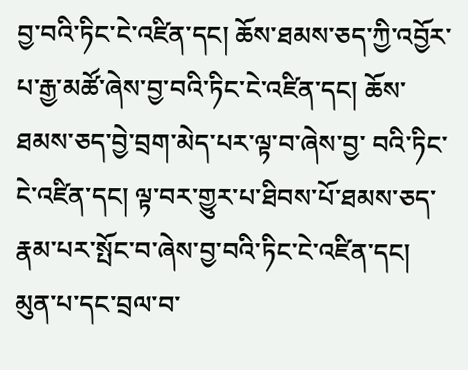བྱ་བའི་ཏིང་ངེ་འཛིན་དང། ཆོས་ཐམས་ཅད་ཀྱི་འབྱོར་པ་རྒྱ་མཚོ་ཞེས་བྱ་བའི་ཏིང་ངེ་འཛིན་དང། ཆོས་ཐམས་ཅད་བྱེ་བྲག་མེད་པར་ལྟ་བ་ཞེས་བྱ་ བའི་ཏིང་ངེ་འཛིན་དང། ལྟ་བར་གྱུར་པ་ཐིབས་པོ་ཐམས་ཅད་རྣམ་པར་སྤོང་བ་ཞེས་བྱ་བའི་ཏིང་ངེ་འཛིན་དང། མུན་པ་དང་བྲལ་བ་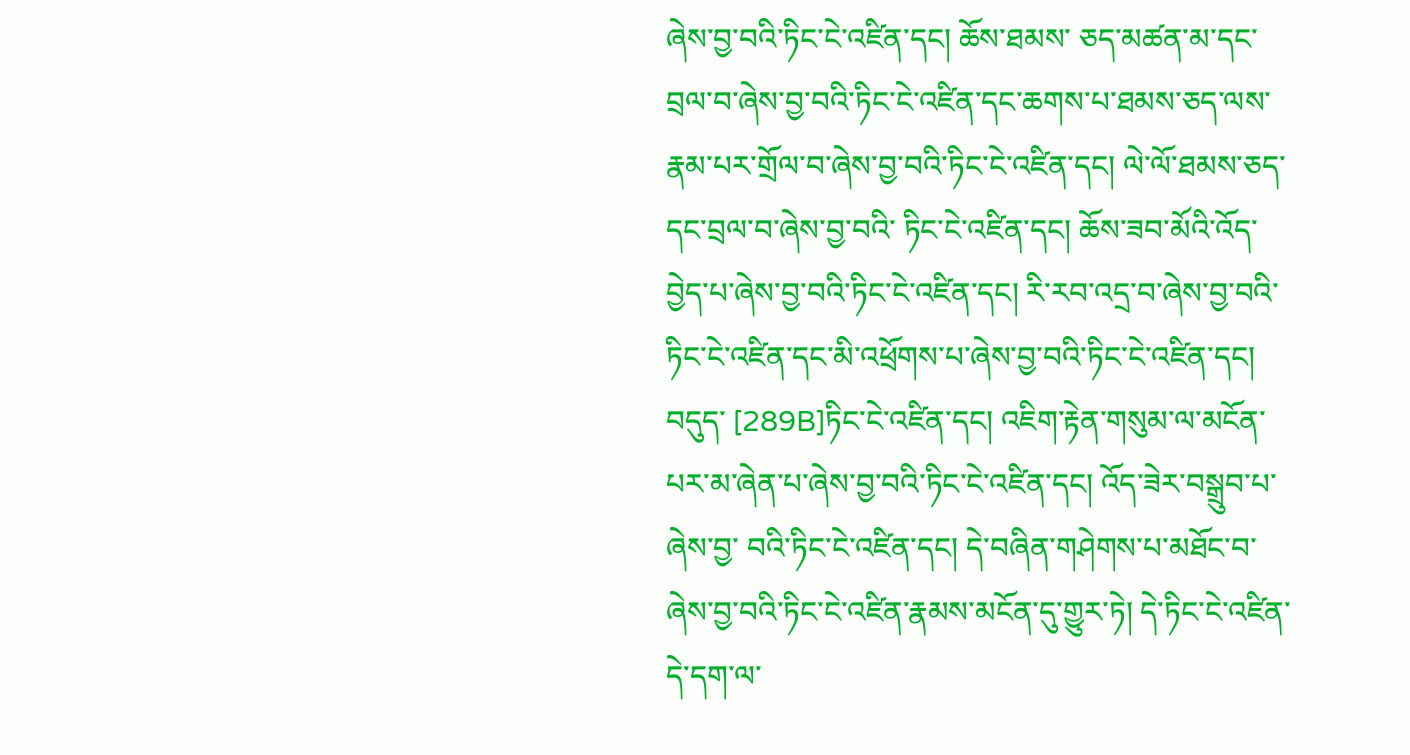ཞེས་བྱ་བའི་ཏིང་ངེ་འཛིན་དང། ཆོས་ཐམས་ ཅད་མཚན་མ་དང་བྲལ་བ་ཞེས་བྱ་བའི་ཏིང་ངེ་འཛིན་དང་ཆགས་པ་ཐམས་ཅད་ལས་རྣམ་པར་གྲོལ་བ་ཞེས་བྱ་བའི་ཏིང་ངེ་འཛིན་དང། ལེ་ལོ་ཐམས་ཅད་དང་བྲལ་བ་ཞེས་བྱ་བའི་ ཏིང་ངེ་འཛིན་དང། ཆོས་ཟབ་མོའི་འོད་བྱེད་པ་ཞེས་བྱ་བའི་ཏིང་ངེ་འཛིན་དང། རི་རབ་འདྲ་བ་ཞེས་བྱ་བའི་ཏིང་ངེ་འཛིན་དང་མི་འཕྲོགས་པ་ཞེས་བྱ་བའི་ཏིང་ངེ་འཛིན་དང། བདུད་ [289B]ཏིང་ངེ་འཛིན་དང། འཇིག་རྟེན་གསུམ་ལ་མངོན་པར་མ་ཞེན་པ་ཞེས་བྱ་བའི་ཏིང་ངེ་འཛིན་དང། འོད་ཟེར་བསྒྲུབ་པ་ཞེས་བྱ་ བའི་ཏིང་ངེ་འཛིན་དང། དེ་བཞིན་གཤེགས་པ་མཐོང་བ་ཞེས་བྱ་བའི་ཏིང་ངེ་འཛིན་རྣམས་མངོན་དུ་གྱུར་ཏེ། དེ་ཏིང་ངེ་འཛིན་དེ་དག་ལ་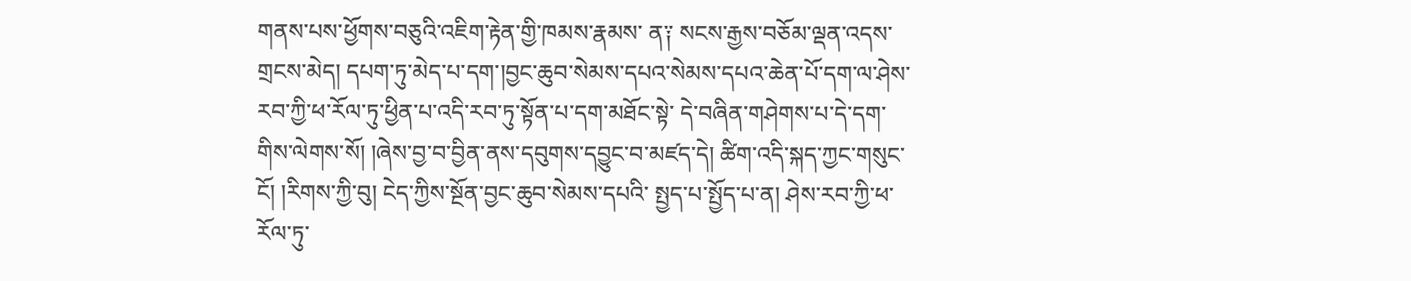གནས་པས་ཕྱོགས་བཅུའི་འཇིག་རྟེན་གྱི་ཁམས་རྣམས་ ན༑ སངས་རྒྱས་བཅོམ་ལྡན་འདས་གྲངས་མེད། དཔག་ཏུ་མེད་པ་དག་།བྱང་ཆུབ་སེམས་དཔའ་སེམས་དཔའ་ཆེན་པོ་དག་ལ་ཤེས་རབ་ཀྱི་ཕ་རོལ་ཏུ་ཕྱིན་པ་འདི་རབ་ཏུ་སྟོན་པ་དག་མཐོང་སྟེ་ དེ་བཞིན་གཤེགས་པ་དེ་དག་གིས་ལེགས་སོ། །ཞེས་བྱ་བ་བྱིན་ནས་དབུགས་དབྱུང་བ་མཛད་དེ། ཚིག་འདི་སྐད་ཀྱང་གསུང་ངོ། །རིགས་ཀྱི་བུ། ངེད་ཀྱིས་སྔོན་བྱང་ཆུབ་སེམས་དཔའི་ སྤྱད་པ་སྤྱོད་པ་ན། ཤེས་རབ་ཀྱི་ཕ་རོལ་ཏུ་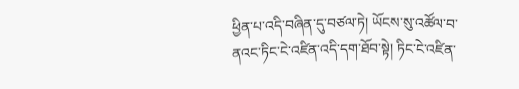ཕྱིན་པ་འདི་བཞིན་དུ་བཙལ་ཏེ། ཡོངས་སུ་འཚོལ་བ་ནའང་ཏིང་ངེ་འཛིན་འདི་དག་ཐོབ་སྟེ། ཏིང་ངེ་འཛིན་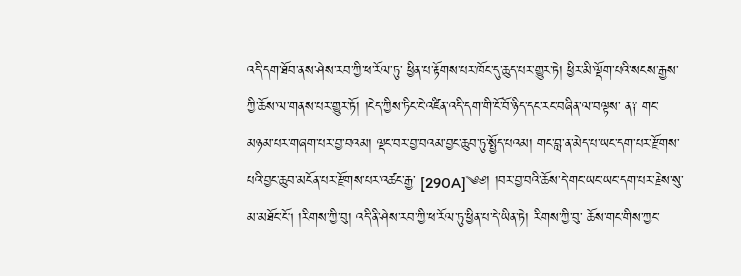འདི་དག་ཐོབ་ནས་ཤེས་རབ་ཀྱི་ཕ་རོལ་ཏུ་ ཕྱིན་པ་རྟོགས་པར་ཁོང་དུ་ཆུད་པར་གྱུར་ཏེ། ཕྱིར་མི་ལྡོག་པའི་སངས་རྒྱས་ཀྱི་ཆོས་ལ་གནས་པར་གྱུར་ཏོ། །ངེད་ཀྱིས་ཏིང་ངེ་འཛིན་འདི་དག་གི་ངོ་བོ་ཉིད་དང་རང་བཞིན་ལ་བལྟས་ ན༑ གང་མཉམ་པར་གཞག་པར་བྱ་བའམ། ལྡང་བར་བྱ་བའམ་བྱང་ཆུབ་ཏུ་སྤྱོད་པའམ། གང་བླ་ན་མེད་པ་ཡང་དག་པར་རྫོགས་པའི་བྱང་ཆུབ་མངོན་པར་རྫོགས་པར་འཚང་རྒྱ་ [290A]༄༅། །བར་བྱ་བའི་ཆོས་དེ་གང་ཡང་ཡང་དག་པར་རྗེས་སུ་མ་མཐོང་ངོ། །རིགས་ཀྱི་བུ། འདི་ནི་ཤེས་རབ་ཀྱི་ཕ་རོལ་ཏུ་ཕྱིན་པ་དེ་ཡིན་ཏེ། རིགས་ཀྱི་བུ་ ཆོས་གང་གིས་ཀྱང་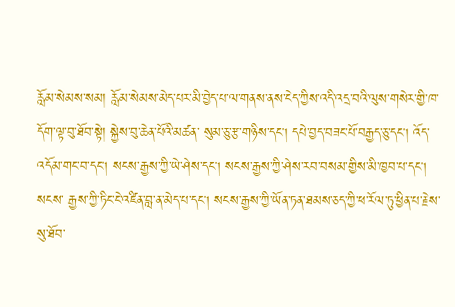རློམ་སེམས་སམ། རློམ་སེམས་མེད་པར་མི་བྱེད་པ་ལ་གནས་ནས་ངེད་ཀྱིས་འདི་འདྲ་བའི་ལུས་གསེར་གྱི་ཁ་དོག་ལྟ་བུ་ཐོབ་སྟེ། སྐྱེས་བུ་ཆེན་པོའི་མཚན་ སུམ་ཅུ་རྩ་གཉིས་དང། དཔེ་བྱད་བཟང་པོ་བརྒྱད་ཅུ་དང། འོད་འདོམ་གང་བ་དང། སངས་རྒྱས་ཀྱི་ཡེ་ཤེས་དང། སངས་རྒྱས་ཀྱི་ཤེས་རབ་བསམ་གྱིས་མི་ཁྱབ་པ་དང། སངས་ རྒྱས་ཀྱི་ཏིང་ངེ་འཛིན་བླ་ན་མེད་པ་དང། སངས་རྒྱས་ཀྱི་ཡོན་ཏན་ཐམས་ཅད་ཀྱི་ཕ་རོལ་ཏུ་ཕྱིན་པ་རྗེས་སུ་ཐོབ་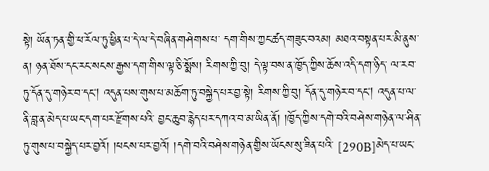སྟེ། ཡོན་ཏན་གྱི་ཕ་རོལ་ཏུ་ཕྱིན་པ་དེ་ལ་དེ་བཞིན་གཤེགས་པ་ དག་གིས་ཀྱང་ཚད་གཟུང་བའམ། མཐའ་བསྟན་པར་མི་ནུས་ན། ཉན་ཐོས་དང་རང་སངས་རྒྱས་དག་གིས་ལྟ་ཅི་སྨོས། རིགས་ཀྱི་བུ། དེ་ལྟ་བས་ན་ཁྱོད་ཀྱིས་ཆོས་འདི་དག་ཉིད་ ལ་རབ་ཏུ་དོན་དུ་གཉེར་བ་དང། འདུན་པས་གུས་པ་མཆོག་ཏུ་བསྐྱེད་པར་བྱ་སྟེ། རིགས་ཀྱི་བུ། དོན་དུ་གཉེར་བ་དང། འདུན་པ་ལ་ནི་བླ་ན་མེད་པ་ཡང་དག་པར་རྫོགས་པའི་ བྱང་ཆུབ་རྙེད་པར་དཀའ་བ་མ་ཡིན་ནོ། །ཁྱོད་ཀྱིས་དགེ་བའི་བཤེས་གཉེན་ལ་ཤིན་ཏུ་གུས་པ་བསྐྱེད་པར་བྱའོ། །ཕངས་པར་བྱའོ། །དགེ་བའི་བཤེས་གཉེན་གྱིས་ཡོངས་སུ་ཟིན་པའི་ [290B]མེད་པ་ཡང་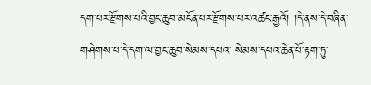དག་པར་རྫོགས་པའི་བྱང་ཆུབ་མངོན་པར་རྫོགས་པར་འཚང་རྒྱའོ། །དེ་ནས་དེ་བཞིན་གཤེགས་པ་དེ་དག་ལ་བྱང་ཆུབ་སེམས་དཔའ་ སེམས་དཔའ་ཆེན་པོ་རྟག་ཏུ་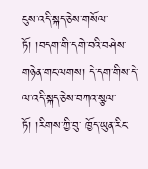ངུས་འདི་སྐད་ཅེས་གསོལ་ཏོ། །བདག་གི་དགེ་བའི་བཤེས་གཉེན་གང་ལགས། དེ་དག་གིས་དེ་ལ་འདི་སྐད་ཅེས་བཀའ་སྩལ་ཏོ། །རིགས་ཀྱི་བུ་ ཁྱོད་ཡུན་རིང་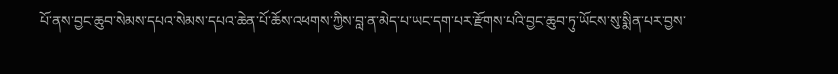པོ་ནས་བྱང་ཆུབ་སེམས་དཔའ་སེམས་དཔའ་ཆེན་པོ་ཆོས་འཕགས་ཀྱིས་བླ་ན་མེད་པ་ཡང་དག་པར་རྫོགས་པའི་བྱང་ཆུབ་ཏུ་ཡོངས་སུ་སྨིན་པར་བྱས་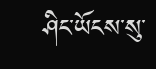ཤིང་ཡོངས་སུ་